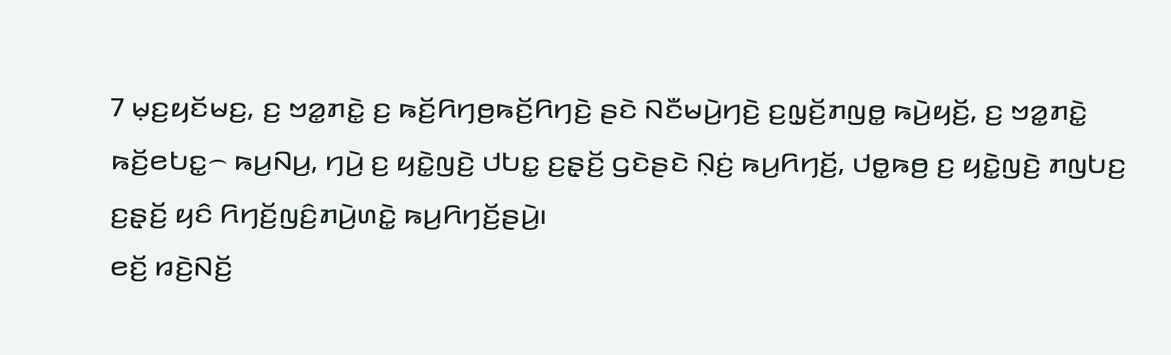7 ꤗ꤫ꤢ꤬ꤟꤢꤩꤗꤢ꤬, ꤢ꤬ ꤠꤤ꤭ꤊꤢꤧ꤭ ꤢ꤬ ꤒꤢꤩ꤬ꤖꤚꤥ꤬ꤒꤢꤩ꤬ꤖꤚꤢꤧ꤬ ꤔꤢꤧ ꤡꤢꤪꤗꤣꤧ꤬ꤚꤢꤧ꤬ ꤢ꤬ꤜ꤫ꤢꤩ꤬ꤊꤜꤥ꤭ ꤒꤣꤧ꤬ꤟꤢꤩ꤬, ꤢ꤬ ꤠꤤ꤭ꤊꤢꤧ꤭ ꤒꤢꤩ꤬ꤕꤝꤢ꤭꤮ ꤒꤣ꤬ꤡꤣ꤬, ꤚꤣꤧ꤬ ꤢ꤬ ꤟꤢꤧ꤭ꤜꤢꤧ꤬ ꤓꤝꤢ꤭ ꤢ꤬ꤔ꤫ꤢꤩ꤬ ꤞꤢꤧꤔꤢꤧ ꤡ꤫ꤢꤦ꤬ ꤒꤣ꤬ꤖꤚꤢꤩ꤬, ꤓꤥ꤭ꤒꤥ꤬ ꤢ꤬ ꤟꤢꤧ꤭ꤜꤢꤧ꤬ ꤊꤜꤝꤢ꤬ ꤢ꤬ꤔ꤫ꤢꤩ꤬ ꤟꤢꤨ ꤖꤚꤢꤩ꤬ꤜꤢꤨ꤬ꤊꤣꤧ꤬ꤛꤢꤧ꤭ ꤒꤣ꤬ꤖꤚꤢꤩ꤬ꤔꤣꤧ꤬꤯
ꤕꤢꤩ꤬ ꤙꤢꤧ꤬ꤡꤢꤩ꤬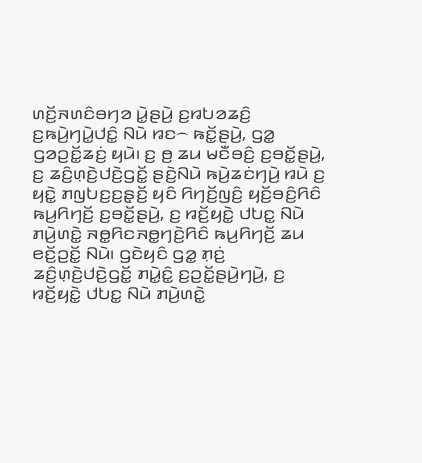ꤛꤢꤩ꤬ꤏꤛꤢꤨꤋꤚꤤ ꤣꤧ꤭ꤔꤣꤧ꤬ ꤢ꤬ꤙꤝꤤꤘꤢꤨ꤬ ꤢ꤬ꤒꤣꤧ꤬ꤚꤣꤧ꤭ꤓꤢꤨ꤭ ꤡꤣꤧ ꤙꤢ꤮ ꤒꤢꤩ꤭ꤔꤣꤧ꤬, ꤞꤤ꤭ ꤞꤤꤑꤢꤩ꤭ꤘꤢꤦ꤬ ꤟꤣꤧ꤯ ꤢ꤬ ꤥ꤬ ꤘꤣ ꤗꤢꤪꤋꤢꤨ꤬ ꤢ꤬ꤋꤢꤩ꤭ꤔꤣꤧ꤬, ꤢ꤬ ꤘꤢꤨ꤬ꤛ꤫ꤢꤧ꤬ꤓꤢꤧ꤬ꤞꤢꤩ꤭ ꤔꤢꤧ꤬ꤡꤣꤧ ꤒꤣꤧ꤬ꤘꤢꤦꤚꤣꤧ꤬ ꤙꤣꤧ ꤢ꤬ ꤟꤢꤧ꤭ ꤊꤜꤝꤢ꤬ꤢ꤬ꤔ꤫ꤢꤩ꤬ ꤟꤢꤨ ꤖꤚꤢꤩ꤬ꤜꤢꤨ꤬ ꤟꤢꤩ꤬ꤋꤢꤨ꤬ꤖꤢꤨ ꤒꤣ꤬ꤖꤚꤢꤩ꤬ ꤢ꤬ꤋꤢꤩ꤭ꤔꤣꤧ꤬, ꤢ꤬ ꤙꤢꤩ꤬ꤟꤢꤧ꤭ ꤓꤝꤢ꤭ ꤡꤣꤧ ꤊꤣꤧ꤬ꤛꤢꤧ꤭ ꤏꤥ꤭ꤖꤢꤏꤥ꤭ꤚꤢꤧ꤬ꤖꤢꤨ ꤒꤣ꤬ꤖꤚꤢꤩ꤬ ꤘꤣ ꤕꤢꤩ꤬ꤑꤢꤩ꤭ ꤡꤣꤧ꤯ ꤞꤢꤧꤟꤢꤨ ꤞꤤ꤭ ꤊ꤫ꤢꤦ꤬ ꤘꤢꤨ꤬ꤛ꤫ꤢꤧ꤬ꤓꤢꤧ꤬ꤞꤢꤩ꤭ ꤊꤣꤧ꤭ꤢꤨ꤭ ꤢ꤬ꤑꤢꤩ꤭ꤔꤣꤧ꤬ꤚꤣꤧ꤬, ꤢ꤬ ꤙꤢꤩ꤬ꤟꤢꤧ꤭ ꤓꤝꤢ꤭ ꤡꤣꤧ ꤊꤣꤧ꤬ꤛꤢꤧ꤭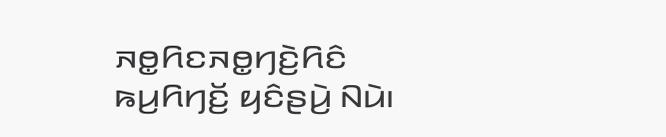ꤏꤥ꤭ꤖꤢꤏꤥ꤭ꤚꤢꤧ꤬ꤖꤢꤨ ꤒꤣ꤬ꤖꤚꤢꤩ꤬ ꤟꤢꤨꤔꤣꤧ꤬ ꤡꤣꤧ꤯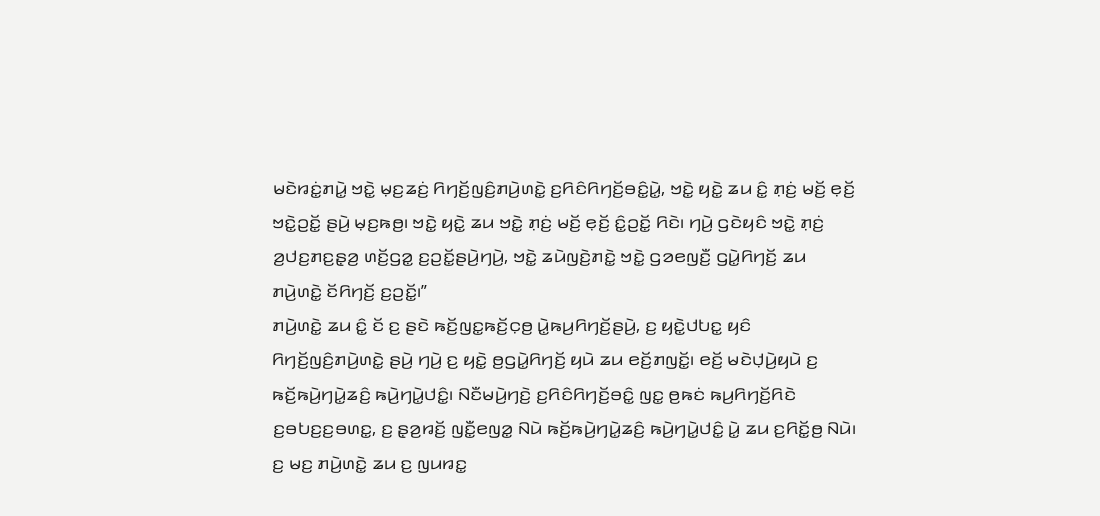ꤗꤢꤧꤙꤢꤦ꤭ꤊꤣꤧ꤭ ꤠꤢꤧ꤭ ꤗ꤫ꤢ꤬ꤘꤢꤦ꤬ ꤖꤚꤢꤩ꤬ꤜꤢꤨ꤬ꤊꤣꤧ꤬ꤛꤢꤧ꤭ ꤢ꤬ꤖꤢꤨꤖꤚꤢꤩ꤬ꤋꤢꤨ꤭ꤣꤧ꤭, ꤠꤢꤧ꤭ ꤟꤢꤧ꤭ ꤘꤣ ꤢꤨ꤭ ꤊ꤫ꤢꤦ꤬ ꤗꤢꤩ꤬ ꤕ꤫ꤢꤩ꤬ ꤠꤢꤧ꤭ꤑꤢꤩ꤭ ꤔꤣꤧ꤬ ꤗ꤫ꤢ꤬ꤒꤥ꤬꤯ ꤠꤢꤧ꤭ ꤟꤢꤧ꤭ ꤘꤣ ꤠꤢꤧ꤭ ꤊ꤫ꤢꤦ꤬ ꤗꤢꤩ꤬ ꤕ꤫ꤢꤩ꤬ ꤢꤨ꤭ꤑꤢꤩ꤭ ꤖꤢꤧ꤯ ꤚꤣꤧ꤬ ꤞꤢꤧꤟꤢꤨ ꤠꤢꤧ꤭ ꤊ꤫ꤢꤦ꤬ ꤤ꤬ꤓꤢ꤬ꤊꤢ꤬ꤔ꤫ꤤ꤬ ꤛꤢꤩ꤬ꤞꤤ꤭ ꤢ꤬ꤑꤢꤩ꤭ꤔꤣꤧ꤬ꤚꤣꤧ꤬, ꤠꤢꤧ꤭ ꤘꤣꤧꤜꤢꤧ꤬ꤊꤢꤧ꤭ ꤠꤢꤧ꤭ ꤞꤤꤕꤜꤢꤪ꤬ ꤞꤣꤧ꤭ꤖꤚꤢꤩ꤬ ꤘꤣ ꤊꤣꤧ꤬ꤛꤢꤧ꤭ ꤢꤩꤖꤚꤢꤩ꤬ ꤢ꤬ꤑꤢꤩ꤭꤯”
ꤊꤣꤧ꤬ꤛꤢꤧ꤭ ꤘꤣ ꤢꤨ꤭ ꤢꤩ ꤢ꤬ ꤔꤢꤧ ꤒꤢꤩ꤬ꤜꤢ꤭ꤒꤢꤩ꤬ꤍ꤫ꤥ꤬ ꤣꤧ꤭ꤒꤣ꤬ꤖꤚꤢꤩ꤬ꤔꤣꤧ꤬, ꤢ꤬ ꤟꤢꤧ꤭ꤓꤝꤢ꤭ ꤟꤢꤨ ꤖꤚꤢꤩ꤬ꤜꤢꤨ꤬ꤊꤣꤧ꤬ꤛꤢꤧ꤭ ꤔꤣꤧ꤬ ꤚꤣꤧ꤬ ꤢ꤬ ꤟꤢꤧ꤭ ꤥ꤬ꤞꤣꤧ꤭ꤖꤚꤢꤩ꤬ ꤟꤣꤧ ꤘꤣ ꤕꤢꤩ꤬ꤊꤜꤢꤩ꤭꤯ ꤕꤢꤩ꤬ ꤗꤢꤧꤓ꤫ꤣꤧ꤬ꤟꤣꤧ ꤢ꤬ ꤒꤢꤩ꤬ꤒꤣꤧ꤬ꤚꤣꤧ꤭ꤘꤢꤨ꤬ ꤒꤣꤧ꤬ꤚꤣꤧ꤭ꤓꤢꤨ꤭꤯ ꤡꤢꤪꤗꤣꤧ꤬ꤚꤢꤧ꤬ ꤢ꤬ꤖꤢꤨꤖꤚꤢꤩ꤬ꤋꤢꤨ꤭ ꤜꤢ꤭ ꤥ꤬ꤒꤢꤦ ꤒꤣ꤬ꤖꤚꤢꤩ꤬ꤖꤢꤧ ꤢ꤬ꤋꤝꤢ꤬ꤢ꤬ꤋꤛꤢ꤭, ꤢ꤬ ꤔ꤫ꤤ꤬ꤙꤢꤩ꤬ ꤜꤢꤪ꤭ꤕꤜꤤ꤭ ꤡꤣꤧ ꤒꤢꤩ꤬ꤒꤣꤧ꤬ꤚꤣꤧ꤭ꤘꤢꤨ꤬ ꤒꤣꤧ꤬ꤚꤣꤧ꤭ꤓꤢꤨ꤭ ꤣꤧ꤭ ꤘꤣ ꤢ꤬ꤖꤢꤩ꤭ꤥ꤬ ꤡꤣꤧ꤯ ꤢ꤬ ꤗꤢ꤬ ꤊꤣꤧ꤬ꤛꤢꤧ꤭ ꤘꤣ ꤢ꤬ ꤜꤣꤙꤢ꤭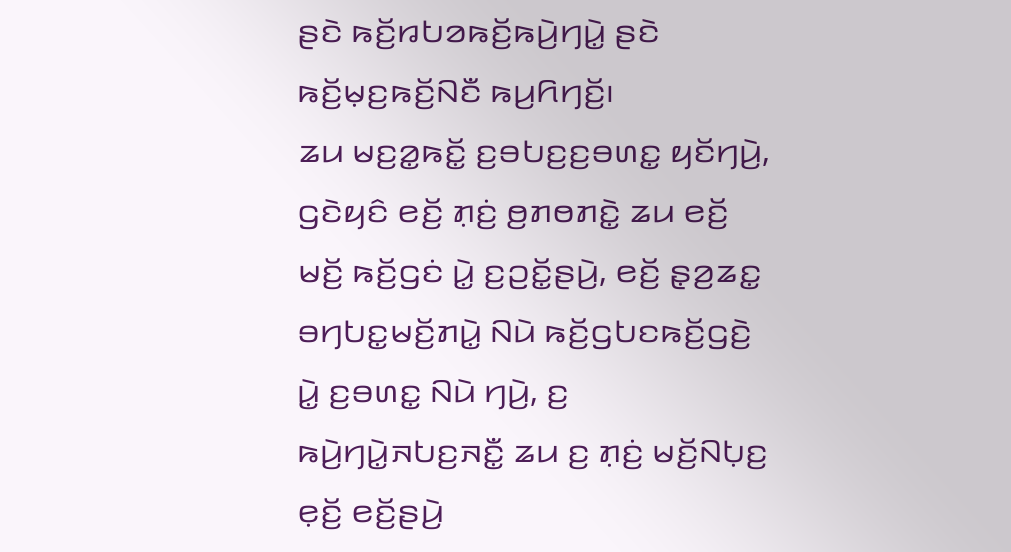ꤔꤢꤧ ꤒꤢꤩ꤬ꤙꤝꤤꤒꤢꤩ꤬ꤒꤣꤧ꤬ꤚꤣꤧ꤭ ꤔꤢꤧ ꤒꤢꤩ꤬ꤗ꤫ꤢ꤬ꤒꤢꤩ꤬ꤡꤢꤪ ꤒꤣ꤬ꤖꤚꤢꤩ꤬꤯
ꤘꤣ ꤗꤢ꤬ꤤ꤭ꤒꤢꤩ꤭ ꤢ꤬ꤋꤝꤢ꤬ꤢ꤬ꤋꤛꤢ꤭ ꤟꤢꤩꤚꤣꤧ꤬, ꤞꤢꤧꤟꤢꤨ ꤕꤢꤩ꤬ ꤊ꤫ꤢꤦ꤬ ꤥ꤬ꤊꤥꤊꤢꤧ꤭ ꤘꤣ ꤕꤢꤩ꤬ ꤗꤢꤩ꤬ ꤒꤢꤩ꤬ꤞꤢꤦ ꤣꤧ꤭ ꤢ꤬ꤑꤢꤩ꤭ꤔꤣꤧ꤬, ꤕꤢꤩ꤬ ꤔ꤫ꤤ꤬ꤘꤢ꤭ ꤋꤚꤝꤢ꤭ꤗꤢꤩ꤬ꤊꤣꤧ꤭ ꤡꤣꤧ ꤒꤢꤩ꤬ꤞꤝꤢꤒꤢꤩ꤬ꤞꤢꤧ꤬ ꤣꤧ꤭ ꤢ꤬ꤋꤛꤢ꤭ ꤡꤣꤧ ꤚꤣꤧ꤬, ꤢ꤬ ꤒꤣꤧ꤬ꤚꤣꤧ꤭ꤏꤝꤢ꤬ꤏꤢꤪ꤭ ꤘꤣ ꤢ꤬ ꤊ꤫ꤢꤦ꤬ ꤗꤢꤩ꤬ꤡꤝ꤫ꤢ꤬ ꤕ꤫ꤢꤩ꤬ ꤕꤢꤩ꤬ꤔꤣꤧ꤬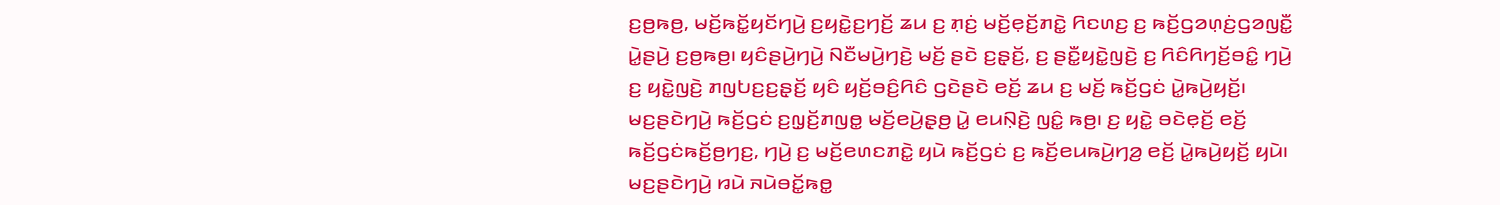ꤢ꤬ꤥ꤬ꤒꤥ꤬, ꤗꤢꤩ꤬ꤒꤢꤩ꤭ꤟꤢꤩꤚꤣꤧ꤬ ꤢ꤬ꤟꤢꤧ꤭ꤢ꤬ꤚꤢꤩ꤬ ꤘꤣ ꤢ꤬ ꤊ꤫ꤢꤦ꤬ ꤗꤢꤩ꤬ꤕ꤫ꤢꤩ꤬ꤊꤢꤧ꤭ ꤖꤢꤛꤢ꤬ ꤢ꤬ ꤒꤢꤩ꤬ꤞꤤꤛ꤫ꤢꤦ꤬ꤞꤤꤜꤢꤪ꤭ ꤣꤧ꤭ꤔꤣꤧ꤬ ꤢ꤬ꤥ꤬ꤒꤥ꤬꤯ ꤟꤢꤨꤔꤣꤧ꤬ꤚꤣꤧ꤬ ꤡꤢꤪꤗꤣꤧ꤬ꤚꤢꤧ꤬ ꤗꤢꤩ꤬ ꤔꤢꤧ ꤢ꤬ꤔ꤫ꤢꤩ꤬, ꤢ꤬ ꤔꤢꤪ꤭ꤟꤢꤧ꤭ꤜꤢꤧ꤬ ꤢ꤬ ꤖꤢꤨꤖꤚꤢꤩ꤬ꤋꤢꤨ꤭ ꤚꤣꤧ꤬ ꤢ꤬ ꤟꤢꤧ꤭ꤜꤢꤧ꤬ ꤊꤜꤝꤢ꤬ꤢ꤬ꤔ꤫ꤢꤩ꤬ ꤟꤢꤨ ꤟꤢꤩ꤬ꤋꤢꤨ꤬ꤖꤢꤨ ꤞꤢꤧꤔꤢꤧ ꤕꤢꤩ꤬ ꤘꤣ ꤢ꤬ ꤗꤢꤩ꤬ ꤒꤢꤩ꤬ꤞꤢꤦ ꤣꤧ꤭ꤒꤣꤧ꤬ꤟꤢꤩ꤬꤯ ꤗꤢ꤬ꤔꤢꤧꤚꤣꤧ꤬ ꤒꤢꤩ꤬ꤞꤢꤦ ꤢ꤬ꤜ꤫ꤢꤩ꤬ꤊꤜꤥ꤭ ꤗꤢꤩ꤬ꤕꤣꤧ꤬ꤔ꤫ꤥ꤬ ꤣꤧ꤭ ꤕꤣꤡ꤫ꤢꤧ꤬ ꤜꤢꤨ꤭ ꤒꤥ꤬꤯ ꤢ꤬ ꤟꤢꤧ꤭ ꤋꤢꤧꤕ꤫ꤢꤩ꤬ ꤕꤢꤩ꤬ ꤒꤢꤩ꤬ꤞꤢꤦꤒꤢꤩ꤬ꤥ꤬ꤚꤢ꤬, ꤚꤣꤧ꤬ ꤢ꤬ ꤗꤢꤩ꤬ꤕꤛꤢꤊꤢꤧ꤭ ꤟꤣꤧ ꤒꤢꤩ꤬ꤞꤢꤦ ꤢ꤬ ꤒꤢꤩ꤬ꤕꤣꤒꤣꤧ꤬ꤚꤤ꤬ ꤕꤢꤩ꤬ ꤣꤧ꤭ꤒꤣꤧ꤬ꤟꤢꤩ꤬ ꤟꤣꤧ꤯
ꤗꤢ꤬ꤔꤢꤧꤚꤣꤧ꤬ ꤙꤣꤧ ꤏꤣꤧꤋꤢꤩ꤭ꤒꤥ꤭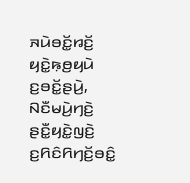ꤏꤣꤧꤋꤢꤩ꤭ꤙꤢꤩ꤬ ꤟꤢꤧ꤭ꤒ꤫ꤥ꤬ꤟꤣꤧ ꤢ꤬ꤋꤢꤩ꤭ꤔꤣꤧ꤬, ꤡꤢꤪꤗꤣꤧ꤬ꤚꤢꤧ꤬ ꤔꤢꤪ꤭ꤟꤢꤧ꤭ꤜꤢꤧ꤬ ꤢ꤬ꤖꤢꤨꤖꤚꤢꤩ꤬ꤋꤢꤨ꤭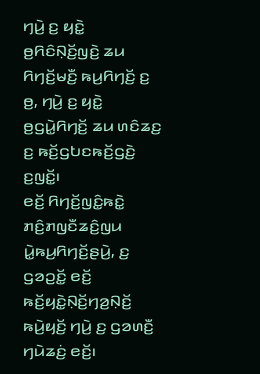ꤚꤣꤧ꤬ ꤢ꤬ ꤟꤢꤧ꤭ ꤥ꤬ꤖꤢꤨꤡ꤫ꤢꤩ꤬ꤜꤢꤧ꤬ ꤘꤣ ꤖꤚꤢꤩ꤬ꤗꤢꤪ꤬ ꤒꤣ꤬ꤖꤚꤢꤩ꤬ ꤢ꤬ ꤥ꤬, ꤚꤣꤧ꤬ ꤢ꤬ ꤟꤢꤧ꤭ ꤥ꤬ꤞꤣꤧ꤭ꤖꤚꤢꤩ꤬ ꤘꤣ ꤛꤢꤨꤘꤢ꤬ ꤢ꤬ ꤒꤢꤩ꤬ꤞꤝꤢꤒꤢꤩ꤬ꤞꤢꤧ꤬ ꤢ꤬ꤜꤢꤩ꤭꤯
ꤕꤢꤩ꤬ ꤖꤚꤢꤩ꤬ꤜꤢꤨ꤭ꤒꤢꤧ꤭ ꤊꤢꤨ꤬ꤊꤜꤢꤪꤘꤢꤨ꤬ꤜꤣ ꤣꤧ꤭ꤒꤣ꤬ꤖꤚꤢꤩ꤬ꤔꤣꤧ꤬, ꤢ꤬ ꤞꤤꤑꤢꤩ꤭ ꤕꤢꤩ꤬ ꤒꤢꤩ꤬ꤟꤢꤧ꤭ꤡ꤫ꤢꤩ꤬ꤚꤤ꤬ꤡ꤫ꤢꤩ꤬ ꤒꤣꤧ꤬ꤟꤢꤩ꤬ ꤚꤣꤧ꤬ ꤢ꤬ ꤞꤤꤛꤢꤪ꤬ ꤚꤣꤧꤘꤢꤦ꤬ ꤕꤢꤩ꤬꤯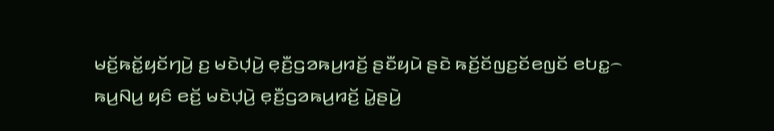ꤗꤢꤩ꤬ꤒꤢꤩ꤭ꤟꤢꤩꤚꤣꤧ꤬ ꤢ꤬ ꤗꤢꤧꤓ꤫ꤣꤧ꤬ ꤕ꤫ꤢꤪ꤬ꤞꤤꤒꤣ꤬ꤙꤢꤩ꤬ ꤔꤢꤪꤟꤣꤧ ꤔꤢꤧ ꤒꤢꤩ꤬ꤢꤩꤜꤢ꤬ꤢꤩꤕꤜꤢꤩ ꤕꤝꤢ꤭꤮ ꤒꤣ꤬ꤡꤣ꤬ ꤟꤢꤨ ꤕꤢꤩ꤬ ꤗꤢꤧꤓ꤫ꤣꤧ꤬ ꤕ꤫ꤢꤪ꤬ꤞꤤꤒꤣ꤬ꤙꤢꤩ꤬ ꤣꤧ꤭ꤔꤣꤧ꤬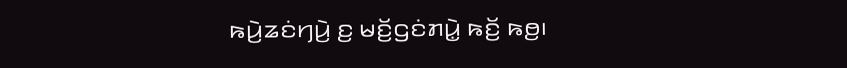ꤒꤣꤧ꤬ꤘꤢꤦꤚꤣꤧ꤬ ꤢ꤬ ꤗꤢꤩ꤬ꤞꤢꤦꤊꤣꤧ꤭ ꤒꤢꤩ꤬ ꤒꤥ꤬꤯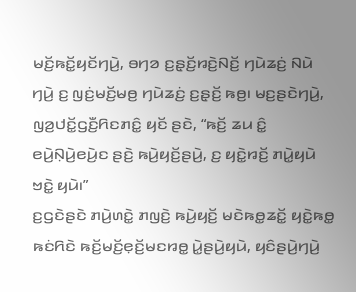ꤗꤢꤩ꤬ꤒꤢꤩ꤭ꤟꤢꤩꤚꤣꤧ꤬, ꤋꤚꤤ ꤢ꤬ꤔ꤫ꤢꤩ꤬ꤙꤢꤧ꤬ꤡꤢꤩ꤬ ꤚꤣꤧꤘꤢꤦ꤬ ꤡꤣꤧ ꤚꤣꤧ꤬ ꤢ꤬ ꤜꤢꤦ꤬ꤗꤢꤩ꤬ꤗꤥ꤬ ꤚꤣꤧꤘꤢꤦ꤬ ꤢ꤬ꤔ꤫ꤢꤩ꤬ ꤒꤥ꤬꤯ ꤗꤢ꤬ꤔꤢꤧꤚꤣꤧ꤬, ꤜꤤ꤬ꤓꤢꤩ꤭ꤞꤢꤪ꤬ꤖꤢꤊꤢꤨ꤭ ꤟꤢꤩ ꤔꤢꤧ, “ꤒꤢꤩ꤬ ꤘꤣ ꤢꤨ꤭ ꤕꤣꤧ꤬ꤡ꤫ꤣꤧ꤬ꤕꤣꤧ꤬ꤢ ꤔꤢꤧ꤬ ꤒꤣꤧ꤬ꤟꤢꤩ꤬ꤔꤣꤧ꤬, ꤢ꤬ ꤟꤢꤧ꤭ꤙꤢꤩ꤬ ꤊꤣꤧ꤭ꤟꤣꤧ ꤠꤢꤧ꤭ ꤟꤣꤧ꤯”
ꤢ꤬ꤞꤢꤧꤔꤢꤧ ꤊꤣꤧ꤬ꤛꤢꤧ꤭ ꤊꤜꤢꤧ꤬ ꤒꤣꤧ꤬ꤟꤢꤩ꤬ ꤗꤢꤧꤒꤥ꤭ꤘꤢꤩ꤭ ꤟꤢꤧ꤭ꤒꤥ꤭ ꤒꤢꤦꤖꤢꤧ ꤒꤢꤩ꤬ꤗꤢꤩ꤬ꤕ꤫ꤢꤩ꤬ꤗꤢꤙꤥ꤭ ꤣꤧ꤭ꤔꤣꤧ꤬ꤟꤣꤧ, ꤟꤢꤨꤔꤣꤧ꤬ꤚꤣꤧ꤬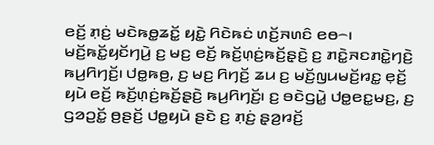ꤕꤢꤩ꤬ ꤊ꤫ꤢꤦ꤬ ꤗꤢꤧꤒꤥ꤭ꤘꤢꤩ꤭ ꤟꤢꤧ꤭ ꤖꤢꤧꤒꤢꤦ ꤛꤢꤩ꤬ꤏꤛꤢꤨ ꤕꤥ꤮꤯ ꤗꤢꤩ꤬ꤒꤢꤩ꤭ꤟꤢꤩꤚꤣꤧ꤬ ꤢ꤬ ꤗꤢ꤬ ꤕꤢꤩ꤬ ꤒꤢꤩ꤬ꤛ꤫ꤢꤦ꤬ꤒꤢꤩ꤬ꤔ꤫ꤢꤧ꤬ ꤢ꤬ ꤊꤢꤧ꤭ꤏꤢꤊꤢꤧ꤭ꤚꤢꤧ꤬ ꤒꤣ꤬ꤖꤚꤢꤩ꤬꤯ ꤓꤥ꤭ꤒꤥ꤬, ꤢ꤬ ꤗꤢ꤬ ꤖꤚꤢꤩ꤬ ꤘꤣ ꤢ꤬ ꤗꤢꤩ꤬ꤜꤣꤗꤢꤩ꤬ꤙꤢ꤭ ꤕ꤫ꤢꤩ꤬ ꤟꤣꤧ ꤕꤢꤩ꤬ ꤒꤢꤩ꤬ꤛ꤫ꤢꤦ꤬ꤒꤢꤩ꤬ꤔ꤫ꤢꤧ꤬ ꤒꤣ꤬ꤖꤚꤢꤩ꤬꤯ ꤢ꤬ ꤋꤢꤧꤞꤣꤧ꤭ ꤓꤥ꤭ꤕꤢ꤭ꤗꤢ꤬, ꤢ꤬ ꤞꤤꤑꤢꤩ꤭ ꤥ꤬ꤔꤢꤩ꤬ ꤓꤥ꤭ꤟꤣꤧ ꤔꤢꤧ ꤢ꤬ ꤊ꤫ꤢꤦ꤬ ꤔ꤫ꤤ꤬ꤙꤢꤩ꤬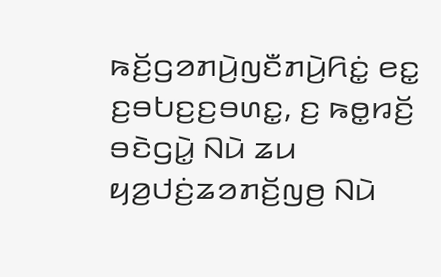ꤒꤢꤩ꤬ꤞꤤꤊꤣꤧ꤬ꤜꤢꤪꤊꤣꤧ꤬ꤖꤢꤦ꤭ ꤕꤢ꤭ ꤢ꤬ꤋꤝꤢ꤬ꤢ꤬ꤋꤛꤢ꤭, ꤢ꤬ ꤒꤥ꤭ꤙꤢꤩ꤬ ꤋꤢꤧꤞꤣꤧ꤭ ꤡꤣꤧ ꤘꤣ ꤟꤤ꤬ꤓꤢꤦ꤬ꤘꤤꤊꤢꤩ꤬ꤜꤥ꤬ ꤡꤣꤧ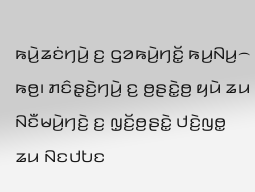ꤒꤣꤧ꤬ꤘꤢꤦꤚꤣꤧ꤬ ꤢ꤬ ꤞꤤꤒꤣꤧ꤬ꤚꤢꤩ꤭ ꤒꤣ꤬ꤡꤣ꤬꤮ ꤒꤥ꤬꤯ ꤊꤢꤨꤔ꤫ꤢꤧ꤬ꤚꤣꤧ꤬ ꤢ꤬ ꤥ꤬ꤔꤢꤧ꤭ꤥ꤬ ꤟꤣꤧ ꤘꤣ ꤡꤢꤪꤗꤣꤧ꤬ꤚꤢꤧ꤬ ꤢ꤬ ꤜ꤫ꤢꤩ꤬ꤥ꤬ꤔꤢꤧ꤭ ꤓꤢꤧ꤬ꤜꤥ꤭ ꤘꤣ ꤡꤢꤓꤝꤢ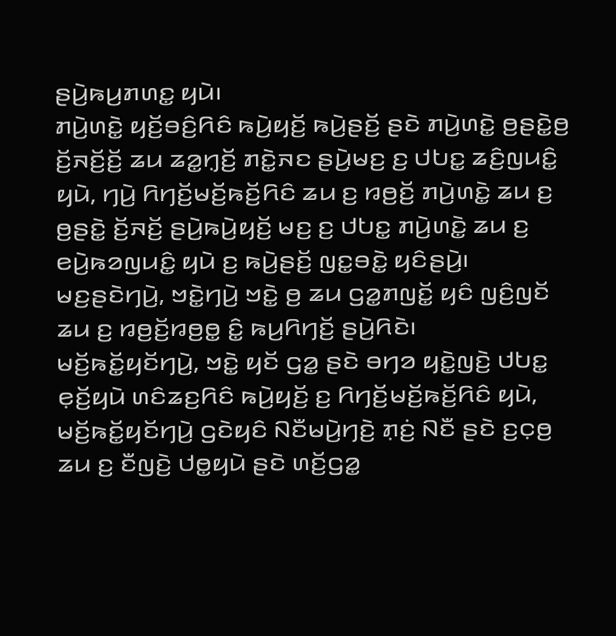ꤔꤣꤧ꤬ꤒꤣ꤬ꤊꤛꤢ꤭ ꤟꤣꤧ꤯
ꤊꤣꤧ꤬ꤛꤢꤧ꤭ ꤟꤢꤩ꤬ꤋꤢꤨ꤬ꤖꤢꤨ ꤒꤣꤧ꤬ꤟꤢꤩ꤬ ꤒꤣꤧ꤬ꤔꤢꤩ꤬ ꤔꤢꤧ ꤊꤣꤧ꤬ꤛꤢꤧ꤭ ꤥ꤬ꤔꤢꤧ꤭ꤥ꤬ ꤢꤩ꤬ꤏꤢꤩ꤬ꤢꤩ꤬ ꤘꤣ ꤘꤤ꤭ꤚ꤫ꤢꤩ꤬ ꤊꤢꤧ꤭ꤏꤢ ꤔꤣꤧ꤬ꤗꤢ꤬ ꤢ꤬ ꤓꤝꤢ꤭ ꤘꤢꤨ꤬ꤜꤣꤢꤨ꤭ ꤟꤣꤧ, ꤚꤣꤧ꤬ ꤖꤚꤢꤩ꤬ꤗꤢꤩ꤬ꤒꤢꤩ꤬ꤖꤢꤨ ꤘꤣ ꤢ꤬ ꤙꤥ꤬ꤢꤩ꤬ ꤊꤣꤧ꤬ꤛꤢꤧ꤭ ꤘꤣ ꤢ꤬ ꤥ꤬ꤔꤢꤧ꤭ ꤢꤩ꤬ꤏꤢꤩ꤬ ꤔꤣꤧ꤬ꤒꤣꤧ꤬ꤟꤢꤩ꤬ ꤗꤢ꤬ ꤢ꤬ ꤓꤝꤢ꤭ ꤊꤣꤧ꤬ꤛꤢꤧ꤭ ꤘꤣ ꤢ꤬ ꤕꤣꤧ꤬ꤒꤤꤜꤣꤢꤨ꤭ ꤟꤣꤧ ꤢ꤬ ꤒꤣꤧ꤬ꤔꤢꤩ꤬ ꤜꤢ꤭ꤋꤢꤧ꤭ ꤟꤢꤨꤔꤣꤧ꤬꤯ ꤗꤢ꤬ꤔꤢꤧꤚꤣꤧ꤬, ꤠꤢꤧ꤭ꤚꤣꤧ꤬ ꤠꤢꤧ꤭ ꤥ꤬ ꤘꤣ ꤞꤤ꤭ꤊꤜꤢꤩ꤭ ꤟꤢꤨ ꤜꤢꤨ꤬ꤜꤢꤩ ꤘꤣ ꤢ꤬ ꤙꤥ꤬ꤢꤩ꤬ꤙꤥ꤬ꤥ꤭ ꤢꤨ꤭ ꤒꤣ꤬ꤖꤚꤢꤩ꤬ ꤔꤣꤧ꤬ꤖꤢꤧ꤯
ꤗꤢꤩ꤬ꤒꤢꤩ꤭ꤟꤢꤩꤚꤣꤧ꤬, ꤠꤢꤧ꤭ ꤟꤢꤩ ꤞꤤ꤭ ꤔꤢꤧ ꤋꤚꤤ ꤟꤢꤧ꤭ꤜꤢꤧ꤬ ꤓꤝꤢ꤭ ꤕ꤫ꤢꤩ꤬ꤟꤣꤧ ꤛꤢꤨꤘꤢ꤬ꤖꤢꤨ ꤒꤣꤧ꤬ꤟꤢꤩ꤬ ꤢ꤬ ꤖꤚꤢꤩ꤬ꤗꤢꤩ꤬ꤒꤢꤩ꤬ꤖꤢꤨ ꤟꤣꤧ, ꤗꤢꤩ꤬ꤒꤢꤩ꤭ꤟꤢꤩꤚꤣꤧ꤬ ꤞꤢꤧꤟꤢꤨ ꤡꤢꤪꤗꤣꤧ꤬ꤚꤢꤧ꤬ ꤊ꤫ꤢꤦ꤬ ꤡꤢꤪ ꤔꤢꤧ ꤢ꤬ꤍ꤫ꤥ꤬ ꤘꤣ ꤢ꤬ ꤢꤪꤜꤢꤧ꤬ ꤓꤥ꤭ꤟꤣꤧ ꤔꤢꤧ ꤛꤢꤩ꤬ꤞꤤ꤭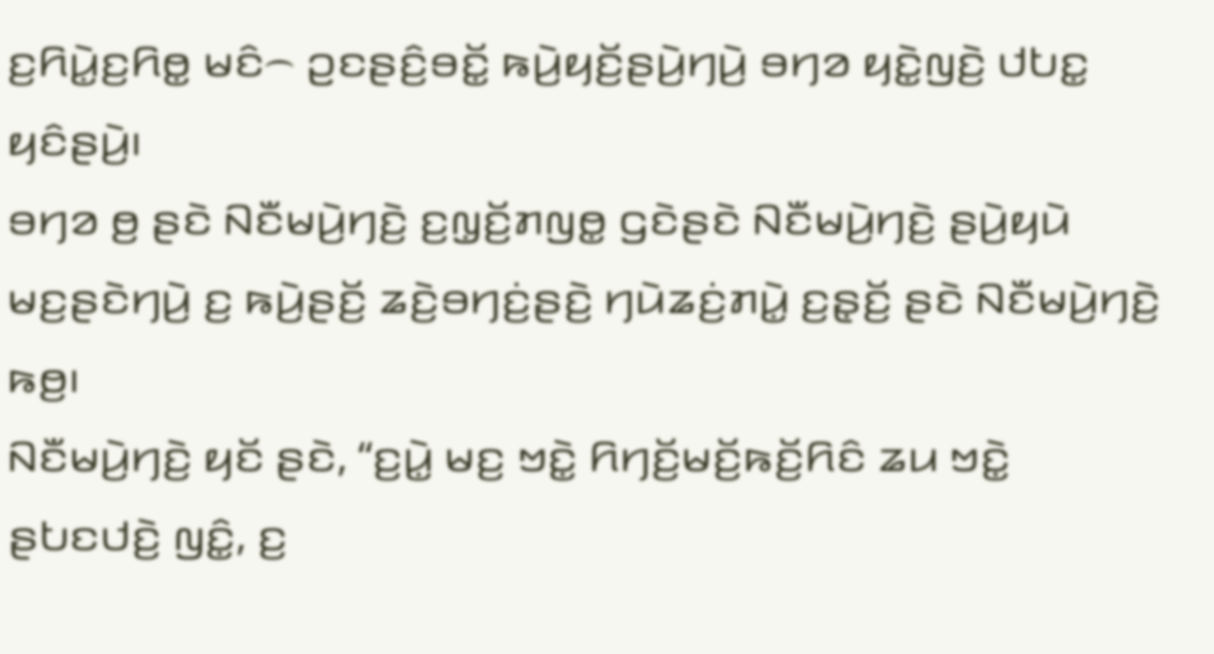ꤢ꤬ꤖꤣꤧ꤭ꤢ꤬ꤖꤥ꤭ ꤗꤢꤨ꤮ ꤑꤢꤔꤢꤨ꤬ꤋꤢꤩ꤭ ꤒꤣꤧ꤬ꤟꤢꤩ꤬ꤔꤣꤧ꤬ꤚꤣꤧ꤬ ꤋꤚꤤ ꤟꤢꤧ꤭ꤜꤢꤧ꤬ ꤓꤝꤢ꤭ ꤟꤢꤨꤔꤣꤧ꤬꤯
ꤋꤚꤤ ꤥ꤬ ꤔꤢꤧ ꤡꤢꤪꤗꤣꤧ꤬ꤚꤢꤧ꤬ ꤢ꤬ꤜ꤫ꤢꤩ꤬ꤊꤜꤥ꤭ ꤞꤢꤧꤔꤢꤧ ꤡꤢꤪꤗꤣꤧ꤬ꤚꤢꤧ꤬ ꤔꤣꤧ꤬ꤟꤣꤧ ꤗꤢ꤬ꤔꤢꤧꤚꤣꤧ꤬ ꤢ꤬ ꤒꤣꤧ꤬ꤔꤢꤩ꤬ ꤘꤢꤧ꤬ꤋꤚꤢꤦ꤬ꤔꤢꤧ꤬ ꤚꤣꤧꤘꤢꤦ꤬ꤊꤣꤧ꤭ ꤢ꤬ꤔ꤫ꤢꤩ꤬ ꤔꤢꤧ ꤡꤢꤪꤗꤣꤧ꤬ꤚꤢꤧ꤬ ꤒꤥ꤬꤯
ꤡꤢꤪꤗꤣꤧ꤬ꤚꤢꤧ꤬ ꤟꤢꤩ ꤔꤢꤧ, “ꤢ꤬ꤣꤧ꤭ ꤗꤢ꤬ ꤠꤢꤧ꤭ ꤖꤚꤢꤩ꤬ꤗꤢꤩ꤬ꤒꤢꤩ꤬ꤖꤢꤨ ꤘꤣ ꤠꤢꤧ꤭ ꤔꤝꤢꤓꤢꤧ꤬ ꤜꤢꤨ꤭, ꤢ꤬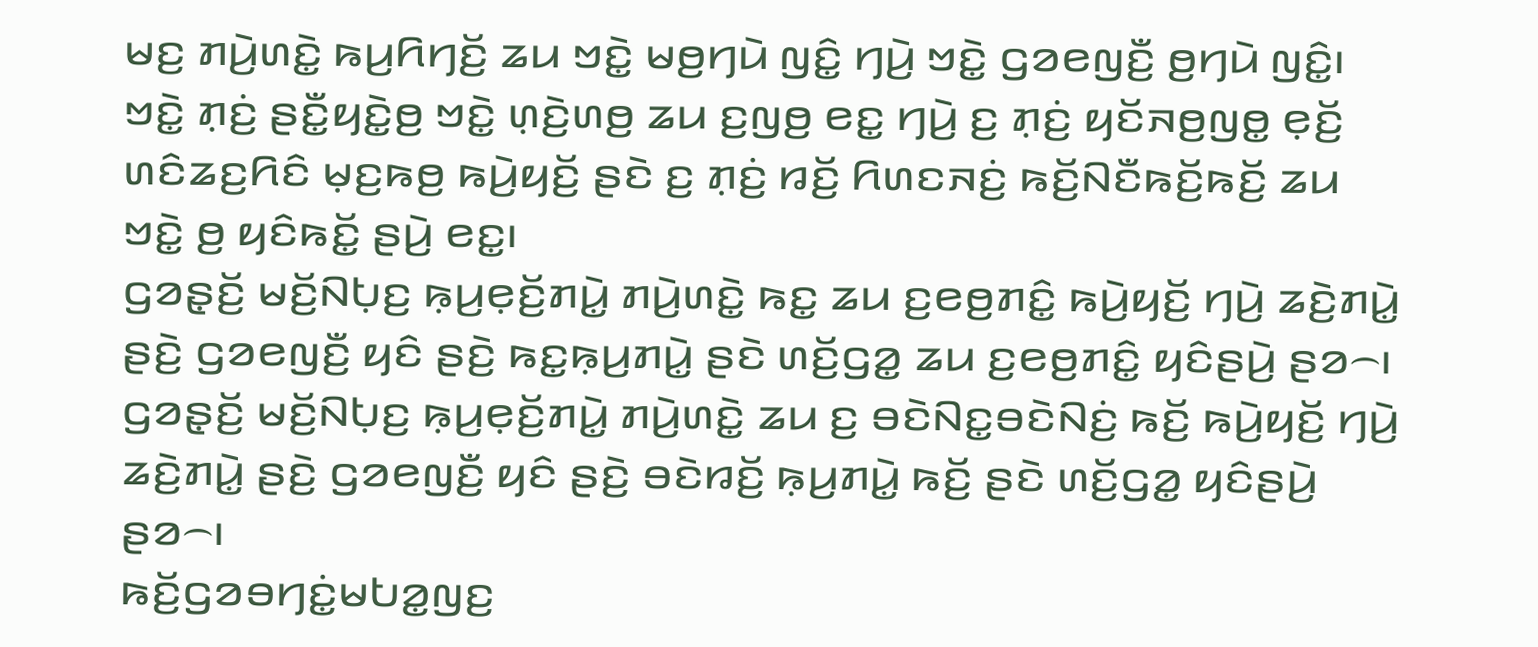ꤗꤢ꤬ ꤊꤣꤧ꤬ꤛꤢꤧ꤭ ꤒꤣ꤬ꤖꤚꤢꤩ꤬ ꤘꤣ ꤠꤢꤧ꤭ ꤗꤥ꤬ꤚꤣꤧ ꤜꤢꤨ꤭ ꤚꤣꤧ꤬ ꤠꤢꤧ꤭ ꤞꤤꤕꤜꤢꤪ꤬ ꤥ꤬ꤚꤣꤧ ꤜꤢꤨ꤭꤯ ꤠꤢꤧ꤭ ꤊ꤫ꤢꤦ꤬ ꤔꤢꤪ꤭ꤟꤢꤧ꤭ꤥ꤬ ꤠꤢꤧ꤭ ꤛ꤫ꤢꤧ꤬ꤛꤥ꤬ ꤘꤣ ꤢ꤬ꤜꤥ꤬ ꤕꤢ꤭ ꤚꤣꤧ꤬ ꤢ꤬ ꤊ꤫ꤢꤦ꤬ ꤟꤢꤩꤏꤥ꤬ꤜꤥ꤭ ꤕ꤫ꤢꤩ꤬ ꤛꤢꤨꤘꤢ꤬ꤖꤢꤨ ꤗ꤫ꤢ꤬ꤒꤥ꤬ ꤒꤣꤧ꤬ꤟꤢꤩ꤬ ꤔꤢꤧ ꤢ꤬ ꤊ꤫ꤢꤦ꤬ ꤙꤢꤩ꤬ ꤖꤛꤢꤏꤢꤦ꤬ ꤒꤢꤩ꤬ꤡꤢꤪꤒꤢꤩ꤬ꤒꤢꤩ꤬ ꤘꤣ ꤠꤢꤧ꤭ ꤥ꤬ ꤟꤢꤨꤒꤢꤩ꤭ ꤔꤣꤧ꤬ ꤕꤢ꤭꤯
ꤞꤤꤔ꤫ꤢꤩ꤬ ꤗꤢꤩ꤬ꤡꤝ꤫ꤢ꤬ ꤒ꤫ꤣ꤬ꤕ꤫ꤢꤩ꤬ꤊꤣꤧ꤭ ꤊꤣꤧ꤬ꤛꤢꤧ꤭ ꤒꤢ꤭ ꤘꤣ ꤢ꤬ꤕꤥ꤬ꤊꤢꤨ꤭ ꤒꤣꤧ꤬ꤟꤢꤩ꤬ ꤚꤣꤧ꤬ ꤘꤢꤧ꤬ꤊꤣꤧ꤭ ꤔꤢꤧ꤬ ꤞꤤꤕꤜꤢꤪ꤬ ꤟꤢꤨ ꤔꤢꤧ꤬ ꤒꤢ꤭ꤒ꤫ꤣ꤬ꤊꤣꤧ꤭ ꤔꤢꤧ ꤛꤢꤩ꤬ꤞꤤ꤭ ꤘꤣ ꤢ꤬ꤕꤥ꤬ꤊꤢꤨ꤭ ꤟꤢꤨꤔꤣꤧ꤬ ꤔꤤ꤮꤯ ꤞꤤꤔ꤫ꤢꤩ꤬ ꤗꤢꤩ꤬ꤡꤝ꤫ꤢ꤬ ꤒ꤫ꤣ꤬ꤕ꤫ꤢꤩ꤬ꤊꤣꤧ꤭ ꤊꤣꤧ꤬ꤛꤢꤧ꤭ ꤘꤣ ꤢ꤬ ꤋꤢꤧꤡꤢ꤭ꤋꤢꤧꤡꤢꤦ꤬ ꤒꤢꤩ꤬ ꤒꤣꤧ꤬ꤟꤢꤩ꤬ ꤚꤣꤧ꤬ ꤘꤢꤧ꤬ꤊꤣꤧ꤭ ꤔꤢꤧ꤬ ꤞꤤꤕꤜꤢꤪ꤬ ꤟꤢꤨ ꤔꤢꤧ꤬ ꤋꤢꤧꤙꤢꤩ꤬ ꤒ꤫ꤣ꤬ꤊꤣꤧ꤭ ꤒꤢꤩ꤬ ꤔꤢꤧ ꤛꤢꤩ꤬ꤞꤤ꤭ ꤟꤢꤨꤔꤣꤧ꤬ ꤔꤤ꤮꤯
ꤒꤢꤩ꤬ꤞꤤꤋꤚꤢꤦ꤭ꤗꤝꤤ꤭ꤜꤢ꤬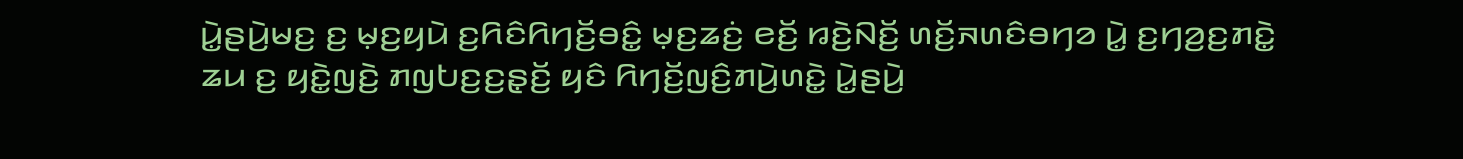ꤣꤧ꤭ꤔꤣꤧ꤬ꤗꤢ꤬ ꤢ꤬ ꤗ꤫ꤢ꤬ꤟꤣꤧ ꤢ꤬ꤖꤢꤨꤖꤚꤢꤩ꤬ꤋꤢꤨ꤭ ꤗ꤫ꤢ꤬ꤘꤢꤦ꤬ ꤕꤢꤩ꤬ ꤙꤢꤧ꤬ꤡꤢꤩ꤬ ꤛꤢꤩ꤬ꤏꤛꤢꤨꤋꤚꤤ ꤣꤧ꤭ ꤢ꤬ꤚꤤ꤬ꤢ꤬ꤊꤢꤧ꤭ ꤘꤣ ꤢ꤬ ꤟꤢꤧ꤭ꤜꤢꤧ꤬ ꤊꤜꤝꤢ꤬ꤢ꤬ꤔ꤫ꤢꤩ꤬ ꤟꤢꤨ ꤖꤚꤢꤩ꤬ꤜꤢꤨ꤬ꤊꤣꤧ꤬ꤛꤢꤧ꤭ ꤣꤧ꤭ꤔꤣꤧ꤬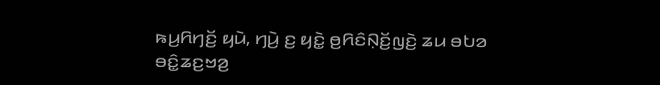ꤒꤣ꤬ꤖꤚꤢꤩ꤬ ꤟꤣꤧ, ꤚꤣꤧ꤬ ꤢ꤬ ꤟꤢꤧ꤭ ꤥ꤬ꤖꤢꤨꤡ꤫ꤢꤩ꤬ꤜꤢꤧ꤬ ꤘꤣ ꤋꤝꤤ ꤋꤢꤨ꤭ꤘꤢ꤬ꤠꤤ꤬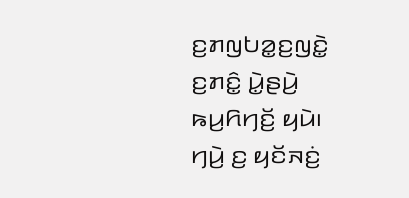ꤢ꤬ꤊꤜꤝꤤ꤭ꤢ꤬ꤜꤢꤧ꤭ ꤢ꤬ꤊꤢꤨ꤭ ꤣꤧ꤭ꤔꤣꤧ꤬ ꤒꤣ꤬ꤖꤚꤢꤩ꤬ ꤟꤣꤧ꤯
ꤚꤣꤧ꤬ ꤢ꤬ ꤟꤢꤩꤏꤢꤦ꤬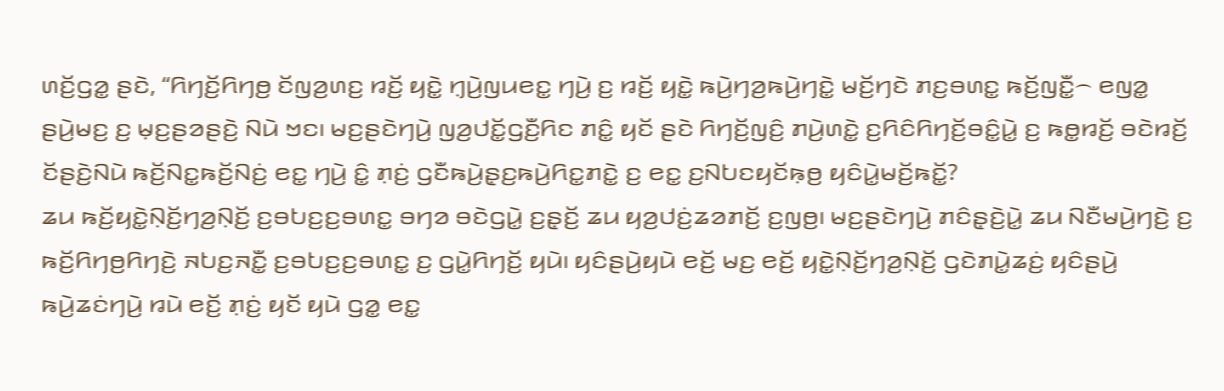ꤛꤢꤩ꤬ꤞꤤ꤭ ꤔꤢꤧ, “ꤖꤚꤢꤩ꤬ꤖꤚꤥ꤬ ꤢꤩꤜꤤ꤬ꤛꤢ꤬ ꤙꤢꤩ꤬ ꤟꤢꤧ꤭ ꤚ꤫ꤣꤧ꤬ꤜꤣꤕꤢ꤭ ꤚꤣꤧ꤬ ꤢ꤬ ꤙꤢꤩ꤬ ꤟꤢꤧ꤭ ꤒꤣꤧ꤬ꤚꤤ꤬ꤒꤣꤧ꤬ꤚꤢꤧ꤭ ꤗꤢꤩ꤬ꤚꤢꤧ ꤊꤢ꤬ꤋꤛꤢ꤭ ꤒꤢꤩ꤬ꤜꤢꤪ꤭꤮ ꤕꤜꤤ꤭ ꤔꤣꤧ꤬ꤗꤢ꤬ ꤢ꤬ ꤗ꤫ꤢ꤬ꤔꤤꤔꤢꤧ꤬ ꤡꤣꤧ ꤠꤢ꤯ ꤗꤢ꤬ꤔꤢꤧꤚꤣꤧ꤬ ꤜꤤ꤬ꤓꤢꤩ꤭ꤞꤢꤪ꤬ꤖꤢ ꤊꤢꤨ꤭ ꤟꤢꤩ ꤔꤢꤧ ꤖꤚꤢꤩ꤬ꤜꤢꤨ꤬ ꤊꤣꤧ꤬ꤛꤢꤧ꤭ ꤢ꤬ꤖꤢꤨꤖꤚꤢꤩ꤬ꤋꤢꤨ꤭ꤣꤧ꤭ ꤢ꤬ ꤒꤥ꤭ꤙꤢꤩ꤬ ꤋꤢꤧꤙꤢꤩ꤬ ꤢꤩꤔꤢꤧ꤬ꤡꤣꤧ ꤒꤢꤩ꤬ꤡꤢ꤭ꤒꤢꤩ꤬ꤡꤢꤦ꤬ ꤕꤢ꤭ ꤚꤣꤧ꤬ ꤢꤨ꤭ ꤊ꤫ꤢꤦ꤬ ꤞꤢꤪꤒꤣꤧ꤬ꤔ꤫ꤢ꤬ꤒꤣꤧ꤬ꤖꤢ꤭ꤊꤢꤧ꤭ ꤢ꤬ ꤕꤢ꤭ ꤢ꤬ꤡꤝꤢꤟꤢꤩꤒ꤫ꤥ꤬ ꤟꤢꤨꤣꤧ꤭ꤗꤢꤩ꤬ꤒꤢꤩ꤭?
ꤘꤣ ꤒꤢꤩ꤬ꤟꤢꤧ꤭ꤡ꤫ꤢꤩ꤬ꤚꤤ꤬ꤡ꤫ꤢꤩ꤬ ꤢ꤬ꤋꤝꤢ꤬ꤢ꤬ꤋꤛꤢ꤭ ꤋꤚꤤ ꤋꤢꤧꤞꤣꤧ꤭ ꤢ꤬ꤔ꤫ꤢꤩ꤬ ꤘꤣ ꤟꤤ꤬ꤓꤢꤦ꤬ꤘꤤꤊꤢꤩ꤬ ꤢ꤬ꤜꤥ꤬꤯ ꤗꤢ꤬ꤔꤢꤧꤚꤣꤧ꤬ ꤊꤢꤨꤔ꤫ꤢꤧ꤬ꤣꤧ꤭ ꤘꤣ ꤡꤢꤪꤗꤣꤧ꤬ꤚꤢꤧ꤬ ꤢ꤬ ꤒꤢꤩ꤬ꤖꤚꤥ꤬ꤖꤚꤢꤧ꤬ ꤏꤝꤢ꤬ꤏꤢꤪ꤭ ꤢ꤬ꤋꤝꤢ꤬ꤢ꤬ꤋꤛꤢ꤭ ꤢ꤬ ꤞꤣꤧ꤭ꤖꤚꤢꤩ꤬ ꤟꤣꤧ꤯ ꤟꤢꤨꤔꤣꤧ꤬ꤟꤣꤧ ꤕꤢꤩ꤬ ꤗꤢ꤬ ꤕꤢꤩ꤬ ꤟꤢꤧ꤭ꤡ꤫ꤢꤩ꤬ꤚꤤ꤬ꤡ꤫ꤢꤩ꤬ ꤞꤢꤧꤊꤣꤧ꤭ꤘꤢꤦ꤬ ꤟꤢꤨꤔꤣꤧ꤬ ꤒꤣꤧ꤬ꤘꤢꤦꤚꤣꤧ꤬ ꤙꤣꤧ ꤕꤢꤩ꤬ ꤊ꤫ꤢꤦ꤬ ꤟꤢꤩ ꤟꤣꤧ ꤞꤤ꤭ ꤕꤢ꤭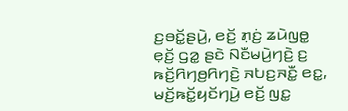ꤢ꤬ꤋꤢꤩ꤭ꤔꤣꤧ꤬, ꤕꤢꤩ꤬ ꤊ꤫ꤢꤦ꤬ ꤘꤣꤧꤜꤥ꤭ ꤕ꤫ꤢꤩ꤬ ꤞꤤ꤭ ꤔꤢꤧ ꤡꤢꤪꤗꤣꤧ꤬ꤚꤢꤧ꤬ ꤢ꤬ ꤒꤢꤩ꤬ꤖꤚꤥ꤬ꤖꤚꤢꤧ꤬ ꤏꤝꤢ꤬ꤏꤢꤪ꤭ ꤕꤢ꤭, ꤗꤢꤩ꤬ꤒꤢꤩ꤭ꤟꤢꤩꤚꤣꤧ꤬ ꤕꤢꤩ꤬ ꤜꤢ꤭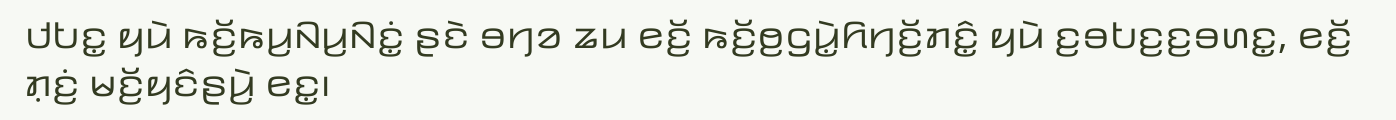ꤓꤝꤢ꤭ ꤟꤣꤧ ꤒꤢꤩ꤬ꤒꤣ꤬ꤡꤣ꤬ꤡꤢꤦ꤭ ꤔꤢꤧ ꤋꤚꤤ ꤘꤣ ꤕꤢꤩ꤬ ꤒꤢꤩ꤬ꤥ꤬ꤞꤣꤧ꤭ꤖꤚꤢꤩ꤬ꤊꤢꤨ꤭ ꤟꤣꤧ ꤢ꤬ꤋꤝꤢ꤬ꤢ꤬ꤋꤛꤢ꤭, ꤕꤢꤩ꤬ ꤊ꤫ꤢꤦ꤬ ꤗꤢꤩ꤬ꤟꤢꤨꤔꤣꤧ꤬ ꤕꤢ꤭꤯